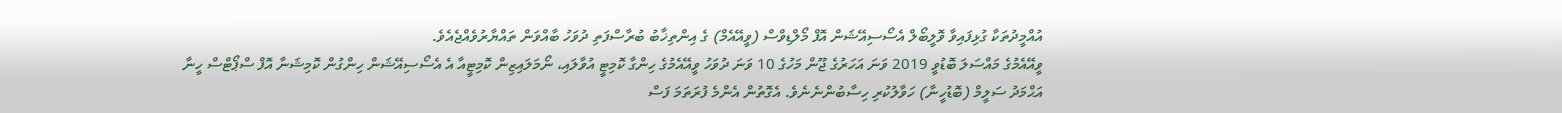އުއްމީދުތަކާ ގުޅިފައިވާ ވޮލީބޯލް އެސޯސިއޭޝަން އޮފް މޯލްޑިވްސް (ވީއޭއެމް) ގެ އިންތިޚާބު ބުރާސްފަތި ދުވަހު ބާއްވަން ތައްޔާރުވެއްޖެއެވެ.
ވީއޭއެމުގެ މައްސަލަ ބޮޑުވީ 2019 ވަނަ އަހަރުގެ ޖޫން މަހުގެ 10 ވަނަ ދުވަހު ވީއޭއެމުގެ ހިންގާ ކޮމިޓީ އުވާލައި، ނޯމަލައިޒިން ކޮމިޓީއާ އެ އެސޯސިއޭޝަން ހިންގުން ކޮމިޝަނާ އޮފް ސްޕޯޓްސް ހީނާ އަޙްމަދު ސަލީމް (ބޮޑުހީނާ) ހަވާލުކުރި ހިސާބުންނެނެވެ. އެގޮތުން އެންމެ ފުރަތަމަ ފަސް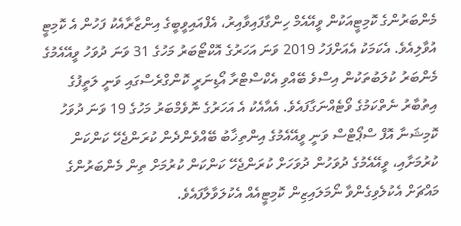މެންބަރުންގެ ކޮމިޓީއަކުން ވީއޭއެމް ހިންގާފައިވާއިރު، އެފްއައިވީބީގެ އިންޒާރާއެކު ފަހުން އެ ކޮމިޓީ އުވާލިއެވެ. އެކަމަކު އެއަށްފަހު 2019 ވަނަ އަހަރުގެ އޮކްޓޯބަރު މަހުގެ 31 ވަނަ ދުވަހު ވީއޭއެމުގެ މެންބަރު ކުލަބުތަކުން އިސްވެ ބޭއްވި އެކްސްޓްރާ އޯޑިނަރީ ކޮންގްރެސްގައި ވަނީ ލަތީފުގެ އިތުބާރު ނެތްކަމުގެ ވޯޓެއްނަގާފައެވެ. އެއާއެކު އެ އަހަރުގެ ނޮވެމްބަރު މަހުގެ 19 ވަނަ ދުވަހު ކޮމިޝަނާ އޮފް ސްޕޯޓްސް ވަނީ ވީއޭއެމުގެ އިންތިޚާބު ބޭއްވެންދެން ކުރަންޖެހޭ ކަންކަން ކުރުމަށާއި، ވީއޭއެމުގެ ދުވަހުން ދުވަހަށް ކުރަންޖެހޭ ކަންކަން ކުރުމަށް ތިން މެންބަރުންގެ މައްޗަށް އެކުލެވިގެންވާ ނޯމަލައިޒިން ކޮމިޓީއެއް އެކުލަވާލާފައެވެ.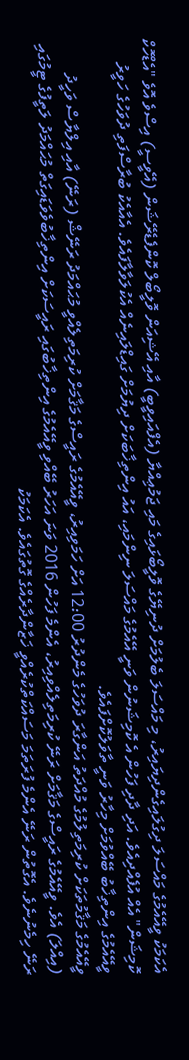އެކަމަކު ވީއޭއެމުގެ މައްސަލަ ދިގުލައިގެންދިޔައިރު، މި މައްސަލަ ބެލުމަށް ދުނިޔޭގެ ވޮލީބޯޅައިގެ މައި ޖަމުޢިއްޔާ (އެފްއައިވީބީ) އާއި އޭޝިއަން ވޮލީބޯލް ކޮންފެޑެރޭޝަން (އޭވީސީ) އިސްވެ އޮވެ "އެޑްހޮކް ކޮމިޝަން" އެއް އުފެއްދިއެވެ. އަދި ދާދި ފަހުން އެ ކޮމިޝަނުން ވަނީ އޭއެމުގެ މައްސަލަ ނިންމައި، އައު އިންތިޚާބަކަށް ދިޔުމަށް ގައިޑްލައިނެއް އެކުލަވާލާފައެވެ. އެއާއެކު ބުރާސްފަތި ދުވަހުގެ ހަވީރު ވީއޭއެމުގެ އިންތިޚާބު ބޭއްވުމަށް މިހާރު ވަނީ ތާވަލުކޮށްފައެވެ.
ވީއޭއެމުގެ މަޤާމުތަކަށް ކުރިމަތިލުމުގެ މުއްދަތު އަންގާރަ ދުވަހުގެ މެންދުރު 12:00 އަށް ހަމަވިއިރު، ވީއޭއެމުގެ ރައީސްގެ މަޤާމަށް ކުރިމަތިލެއްވީ މުޙައްމަދު ރަނޭޝް (ރަނޭ) އާއި އިލްޔާސް ވަހީދު (އިއްލަ) އެވެ. ވީއޭއެމުގެ ރައީސްގެ މަޤާމަށް ރަނޭ ކުރިމަތިލެއްވިއިރު، އެންމެ ފަހުން 2016 ވަނަ އަހަރު ބޭއްވި ވީއޭއެމުގެ އިންތިޚާބުގައި ރައީސަކަށް އިންތިޚާބުވެވަޑައިގަތް މުޙައްމަދު ލަތީފުގެ ޓީމުގައި ރަނޭ ހިމެނުނެވެ. އެގޮތުން ރަނޭ އެންމެ ފުރަތަމަ މަސައްކަތްކުރެއްވީ ޚަޒާންދާރެއްގެ ގޮތުގައެވެ. އެކަމަކު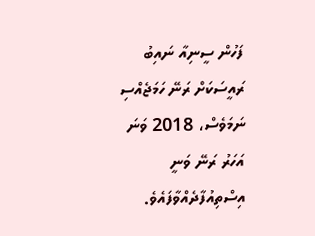ފަހުން ސީނިއާ ނައިބު ރައީސަކަށް ރަނޭ ހަމަޖެއްސި ނަމަވެސް، 2018 ވަނަ އަހަރު ރަނޭ ވަނީ އިސްތިއުފާދެއްވާފައެވެ.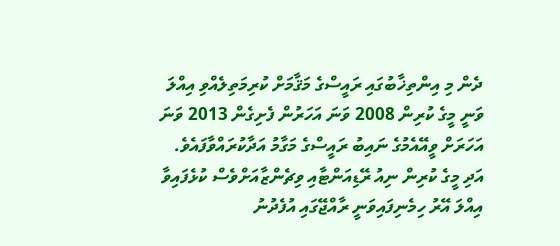ދެން މި އިންތިޚާބުގައި ރައީސްގެ މަޤާމަށް ކުރިމަތިލެއްވި އިއްލަ ވަނީ މީގެ ކުރިން 2008 ވަނަ އަހަރުން ފެށިގެން 2013 ވަނަ އަހަރަށް ވީއޭއެމުގެ ނައިބު ރައީސްގެ މަގާމު އަދާކުރައްވާފައެވެ. އަދި މީގެ ކުރިން ނިއު ރޭޑިއަންޓާއި ވިޗެންޒާއަށްވެސް ކުޅެފައިވާ އިއްލަ އޭރު ހިމެނިފައިވަނީ ރާއްޖޭގައި އުފެދުނު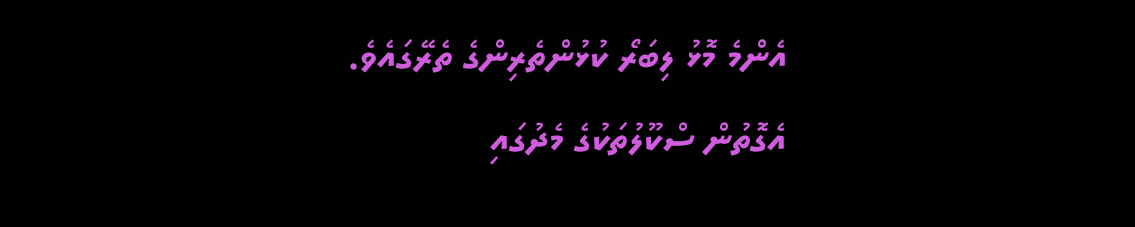އެންމެ މޮޅު ލިބަރޯ ކުޅުންތެރިންގެ ތެރޭގައެވެ. އެގޮތުން ސްކޫލުތަކުގެ މެދުގައި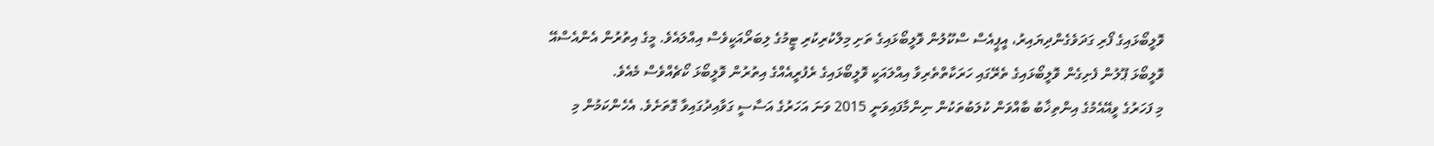ވޮލީބޯޅައިގެ ފޯރި ގަދަވެގެންދިޔައިރު، އީޕީއެސް ސްކޫލުން ވޮލީބޯޅައިގެ ތަށި މިލްކުރިކުރި ޓީމުގެ ލިބަރޯއަކީވެސް އިއްލައެވެ. މީގެ އިތުރުން އެންއެސްއޭ ވޮލީބޯޅަ ޕޫލުން ފެށިގެން ވޮލީބޯޅައިގެ ތެރޭގައި ހަރަކާތްތެރިވާ އިއްލައަކީ ވޮލީބޯޅައިގެ ރެފުރީއެއްގެ އިތުރުން ވޮލީބޯޅަ ކޯޗެއްވެސް މެއެވެ.
މި ފަހަރުގެ ވީއޭއެމުގެ އިންތިޚާބު ބާއްވަން ކުލަބުތަކުން ނިންމާފައިވަނީ 2015 ވަނަ އަހަރުގެ އަސާސީ ގަވާއިދުގައިވާ ގޮތަށެވެ. އެހެންކަމުން މި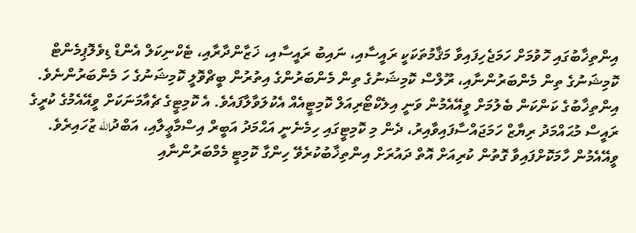އިންތިޚާބުގައި ހޮވުމަށް ހަމަޖެހިފައިވާ މަޤާމުތަކަކީ ރައީސާއި، ނައިބު ރައީސާއި، ޚަޒާންދާރާއި، ޓެކްނިކަލް އެންޑް ޑިވެލޮޕިމެންޓް ކޮމިޝަނުގެ ތިން މެންބަރުންނާއި، ރޫލްސް ކޮމިޝަނުގެ ތިން މެންބަރުންގެ އިތުރުން ބީޗްވޮލީ ކޮމިޝަނުގެ ހަ މެންބަރުންނެވެ.
އިންތިޚާބުގެ ކަންކަން ބެލުމަށް ވީއޭއެމުން ވަނީ އިލެކްޓޯރިއަލް ކޮމިޓީއެއް އެކުލަވާލާފައެވެ. އެ ކޮމިޓީގެ ޗެއާމަނަކަށް ވީއޭއެމުގެ ކުރީގެ ރައީސް މުޙައްމަދު ރިޔާޒް ހަމަޖައްސާފައިވާއިރު، ދެން މި ކޮމިޓީގައި ހިމެނެނީ އަޙްމަދު އަބީރް އިސްމާޢީލާއި، އަބްދުالله ޒުހައިރެވެ.
ވީއޭއެމުން ހާމަކޮށްފައިވާ ގޮތުން ކުރިއަށް އޮތް ދައުރަށް އިންތިޚާބުކުރެވޭ ހިންގާ ކޮމިޓީ މެމްބަރުންނާއި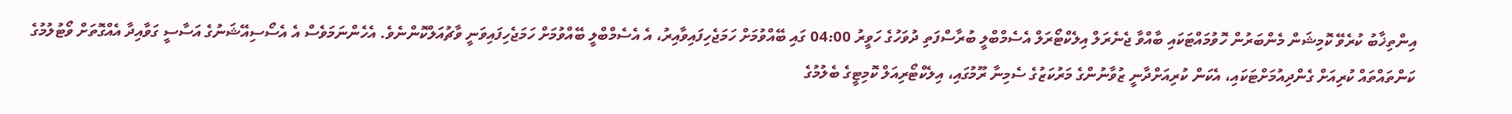އިންތިޚާބު ކުރެވޭ ކޮމިޝަން މެންބަރުން ހޮވުމައްޓަކައި ބާއްވާ ޖެނެރަލް އިލެކްޓޯރަލް އެސެމްބްލީ ބުރާސްފަތި ދުވަހުގެ ހަވީރު 04:00 ގައި ބޭއްވުމަށް ހަމަޖެހިފައިވާއިރު، އެ އެސެމްބްލީ ބޭއްވުމަށް ހަމަޖެހިފައިވަނީ ވާޗުއަލްކޮންނެވެ. އެހެންނަމަވެސް އެ އެސޯސިއޭޝަނުގެ އަސާސީ ގަވާއިދާ އެއްގޮތަށް ވޯޓުލުމުގެ ކަންތައްތައް ކުރިއަށް ގެންދިއުމަށްޓަކައި، އެކަން ކުރިއަށްދާނީ ޒުވާނުންގެ މަރުކަޒުގެ ސެމިނާ ރޫމުގައި، އިލެކްޓޯރިއަލް ކޮމިޓީގެ ބެލުމުގެ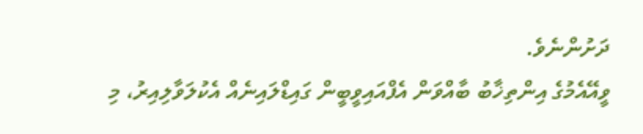ދަށުންނެވެ.
ވީއޭއެމުގެ އިންތިޚާބު ބާއްވަން އެފްއައިވީބީން ގައިޑްލައިނެއް އެކުލަވާލިއިރު، މި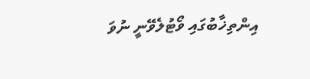އިންތިޚާބުގައި ވޯޓުލެވޭނީ ނުވަ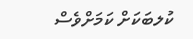ކުލބަކަށް ކަމަށްވެސް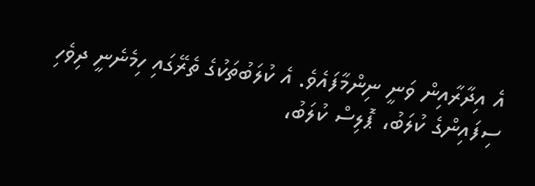އެ އިދާރާއިން ވަނީ ނިންމާފައެވެ. އެ ކުލަބުތަކުގެ ތެރޭގައި ހިމެނެނީ ދިވެހި ސިފައިންގެ ކުލަބު، ޕޮލިސް ކުލަބު،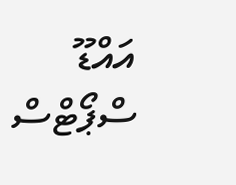އައްޑޫ ސްޕޯޓްސް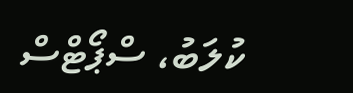ކުލަބު، ސްޕޯޓްސް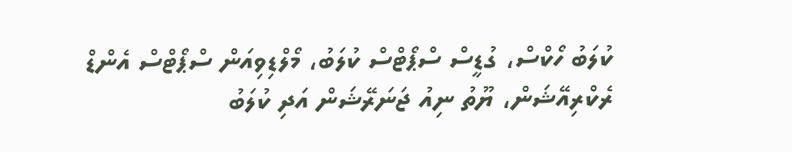ކުލަބު ހޯކްސް، ގުޑީސް ސްޕޯޓްސް ކުލަބު، މޯލްޑިވިއަން ސްޕޯޓްސް އެންޑް ރެކްރިއޭޝަން، ޔޫތު ނިއު ޖަނަރޭޝަން އަދި ކުލަބު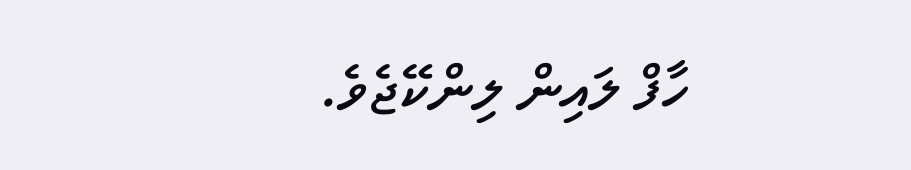ހާފް ލައިން ލިންކޭޖެވެ.